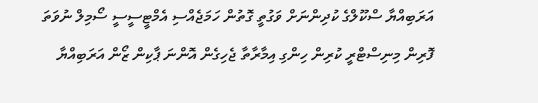އަރަބިއްޔާ ސްކޫލްގެ ކުދިންނަށް ވަގުތީ ގޮތުން ހަމަޖެއްސި އެމްޓީސީސީ ސޯމިލް ނުވަތަ ފޮރިން މިނިސްޓްރީ ކުރިން ހިންގި އިމާރާތާ ޖެހިގެން އޮންނަ ޕާކިން ޒޯން އަރަބިއްޔާ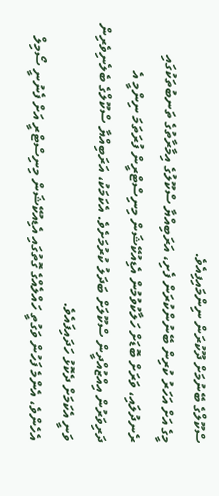ސްކޫލްގެ ބޭނުމަށް ދޫކުރަން ނިންމައިފިއެވެ.
މީގެ އަށް އަހަރު ކުރިން ބޭނުންކުރަން ފެށި، އަރަބިއްޔާ ސްކޫލުގެ އިމާރާތުގެ ތަނބުތަކުގައި ރެނދުލައި، ވަރަށް ބޮޑަށް ހަލާކުވުމުން އެޑިއުކޭޝަން މިނިސްޓްރީން ފުރަތަމަ ނިންމީ އެ ދަރިވަރުން އިއްޒުއްދީން ސްކޫލަށް ބަދަލު ކުރުމަށެވެ. އެކަމަކު، އަރަބިއްޔާ ސްކޫލްގެ ބެލެނިވެރިން ވަނީ އެކަމަށް ދެކޮޅު ހަދައިފައެވެ.
އެހެންވެ، އެންމެ ފަހުން ވަގުތީ ހައްލެއްގެ ގޮތުގައި އެޑިއުކޭޝަން މިނިސްޓްރީ އަށް ފެނުނީ ސޯމިލް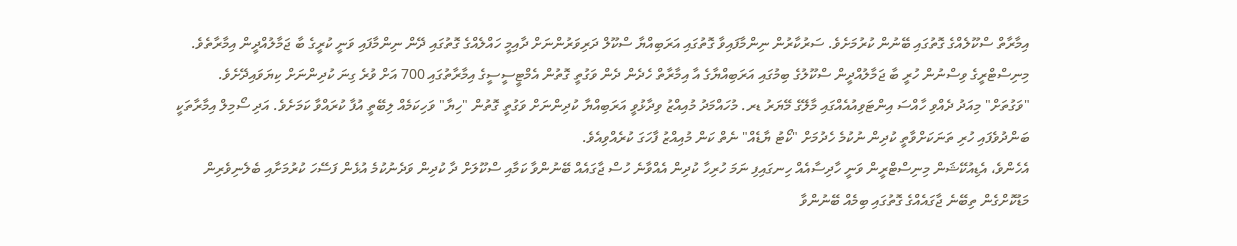އިމާރާތް ސްކޫލެއްގެ ގޮތުގައި ބޭނުން ކުރުމަށެވެ. ސަރުކާރުން ނިންމާފައިވާ ގޮތުގައި އަރަބިއްޔާ ސްކޫލް ދަރިވަރުންނަށް ދާއިމީ ހައްލެއްގެ ގޮތުގައި ދޭން ނިންމާފައި ވަނީ ކުރީގެ ބާ ޖަމާލުއްދީން އިމާރާތެވެ.
މިނިސްޓްރީގެ ވިސްނުން ހުރީ ބާ ޖަމާލުއްދީން ސްކޫލުގެ ބިމުގައި އަރަބިއްޔާގެ އާ އިމާރާތް ހެދެން ދެން ވަގުތީ ގޮތުން އެމްޓީސީސީގެ އިމާރާތުގައި 700 އަށް ވުރެ ގިނަ ކުދިންނަށް ކިޔަވައިދޭށެވެ.
"ވަގުތަށް" މިއަދު ދެއްވި ހާއްސަ އިންޓަވިއުއެއްގައި މާލޭގެ މޭޔަރު ޑރ. މުހައްމަދު މުއިއްޒު ވިދާޅުވީ އަރަބިއްޔާ ކުދިންނަށް ވަގުތީ ގޮތުން "ހިޔާ" ވަހިކަމެއް ލިބޭތީ އުފާ ކުރައްވާ ކަމަށެވެ. އަދި ސޯމިލް އިމާރާތަކީ ބަންދުވެފައި ހުރި ތަނަކަށްވާތީ ކުދިން ނުކުމެ ހެދުމަށް "ކޯޓު ޔާޑެއް" ނެތް ކަން މުއިއްޒު ފާހަގަ ކުރެއްވިއެވެ.
އެހެންވެ، އެޑިއުކޭޝަން މިނިސްޓްރީން ވަނީ ހާދިސާއެއް ހިނގައިފި ނަމަ ހުރިހާ ކުދިން އެއްވާނެ ހުސް ޖާގައެއް ބޭނުންވާ ކަމާއި ސްކޫލަށް ދާ ކުދިން ވަދެނުކުމެ އުޅެން ފަސޭހަ ކުރުމަށާއި ބެލެނިވެރިން މަޑުކޮށްގެން ތިބޭނެ ޖާގައެއްގެ ގޮތުގައި ބިމެއް ބޭނުންވާ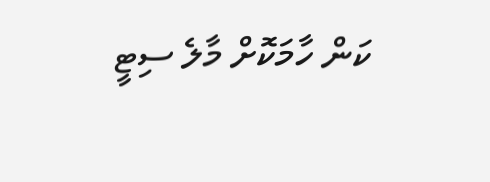ކަން ހާމަކޮށް މާލެ ސިޓީ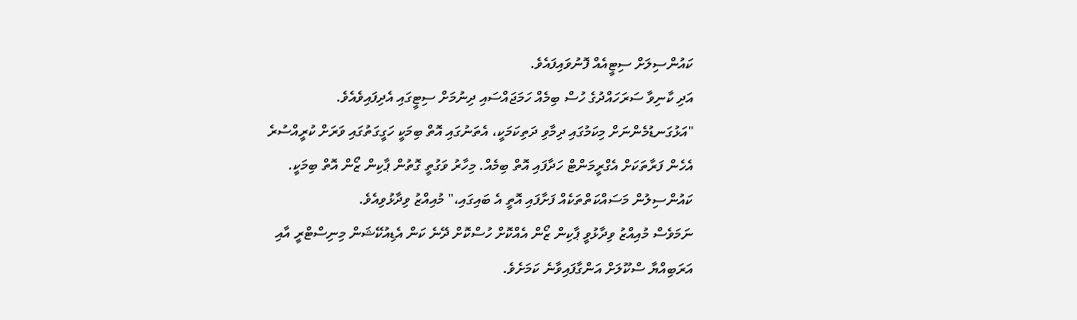ކައުންސިލަށް ސިޓީއެއް ފޮނުވައިފައެވެ.
އަދި ކާނިވާ ސަރަހައްދުގެ ހުސް ބިމެއް ހަމަޖައްސައި ދިނުމަށް ސިޓީގައި އެދިފައިވެއެވެ.
"އަޅުގަނޑުމެންނަށް މިކަމުގައި ދިމާވި ދަތިކަމަކީ، އެތަނުގައި އޮތް ބިމަކީ ހަގީގަތުގައި ވަރަށް ކުރީއްސުރެ އެހެން ފަރާތަކަށް އެގްރީމަންޓް ހަދާފައި އޮތް ބިމެއް. މިހާރު ވަގުތީ ގޮތުން ޕާކިން ޒޯން އޮތް ބިމަކީ. ކައުންސިލުން މަސައްކަތްތަކެއް ފަށާފައި އޮތީ އެ ބައިގައި،" މުއިއްޒު ވިދާޅުވިއެވެ.
ނަމަވެސް މުއިއްޒު ވިދާޅުވީ ޕާކިން ޒޯން އެއްކޮށް ހުސްކޮށް ދޭނެ ކަން އެޑިއުކޭޝަން މިނިސްޓްރީ އާއި އަރަބިއްޔާ ސްކޫލަށް އަންގާފައިވާނެ ކަމަށެވެ.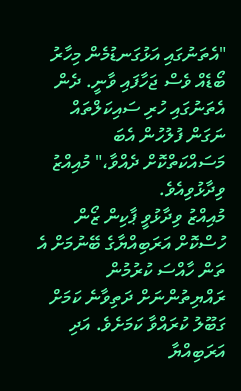"އެތަނުގައި އަޅުގަނޑުމެން މިހާރު ބޯޑެއް ވެސް ޖަހާފައި ވާނީ. ދެން އެތަނުގައި ހުރި ސައިކަލްތައް ނަގަން ފުލުހުން އެބަ މަސައްކަތްކޮށް ދެއްވާ،" މުއިއްޒު ވިދާޅުވިއެވެ.
މުއިއްޒު ވިދާޅުވީ ޕާކިން ޒޯން ހުސްކޮށް އަރަބިއްޔާގެ ބޭނުމަށް އެ ތަން ހާއްސަ ކުރުމުން ރައްޔިތުންނަށް ދަތިވާނެ ކަމަށް ގަބޫލު ކުރައްވާ ކަމަށެވެ. އަދި އަރަބިއްޔާ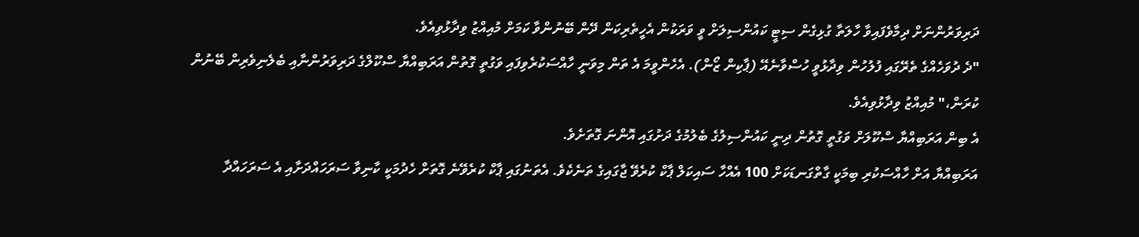ދަރިވަރުންނަށް ދިމާވެފައިވާ ހާލަތާ ގުޅިގެން ސިޓީ ކައުންސިލަށް ވީ ވަރަކުން އެހީތެރިކަން ދޭން ބޭނުންވާ ކަމަށް މުއިއްޒު ވިދާޅުވިއެވެ.
"ދެ ދުވަހެއްގެ ތެރޭގައި ފުލުހުން ވިދާޅުވީ ހުސްވާނެއޭ (ޕާކިން ޒޯން). އެހެންވީމަ އެ ތަން މިވަނީ ހާއްސަކުރެވިފައި ވަގުތީ ގޮތުން އަރަބިއްޔާ ސްކޫލްގެ ދަރިވަރުންނާއި ބެލެނިވެރިން ބޭނުން ކުރަން،" މުއިއްޒު ވިދާޅުވިއެވެ.
އެ ބިން އަރަބިއްޔާ ސްކޫލަށް ވަގުތީ ގޮތުން ދިނީ ކައުންސިލުގެ ބެލުމުގެ ދަށުގައި އޮންނަ ގޮތަށެވެ.
އަރަބިއްޔާ އަށް ހާއްސަކުރި ބިމަކީ ގާތްގަނޑަކަށް 100 އެއްހާ ސައިކަލް ޕާކް ކުރެވޭ ޖާގައިގެ ތަނެކެވެ. އެތަނުގައި ޕާކް ކުރެވޭނެ ގޮތަށް ހެދުމަކީ ކާނިވާ ސަރަހައްދަށާއި އެ ސަރަހައްދާ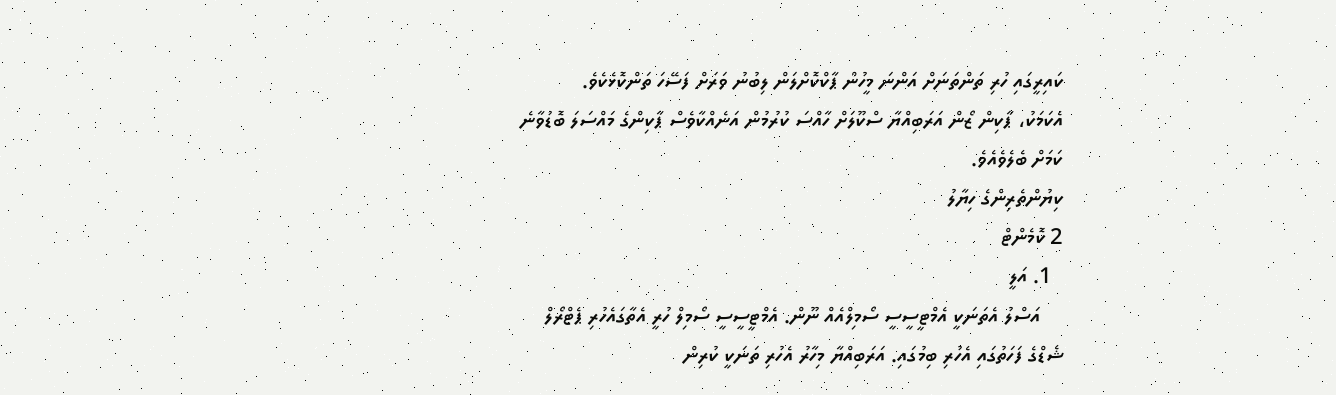ކައިރީގައި ހުރި ތަންތަނަށް އަންނަ މީހުން ޕާކްކޮށްލަން ލިބުނު ވަރަށް ފަސޭހަ ތަންކޮޅެކެވެ.
އެކަމަކު، ޕާކިން ޒޯން އަރަބިއްޔާ ސްކޫލަށް ހާއްސަ ކުރުމުން އަނެއްކާވެސް ޕާކިންގެ މައްސަލަ ބޮޑުވާނެ ކަމަށް ބެލެވެއެވެ.
ކިޔުންތެރިންގެ ހިޔާލު
2 ކޮމެންޓް
  1. އަލީ
    އަސްލު އެތަނަކީ އެމްޓީސީސީ ސޯމިލްއެއް ނޫން. އެމްޓީސީސީ ސޯމިލް ހުރީ އެތާގައެހުރި ޕެޓްރޯލް ޝެޑްގެ ފަހަތުގައި އެހުރި ބިމުގައި. އަރަބިއްޔާ މިހާރު އެހުރި ތަނަކީ ކުރިން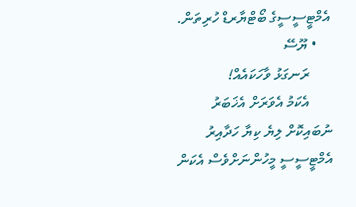އެމްޓީސީސީގެ ބޯޓްޔާރޑް ހުރިތަން.
    • ޔޫސޭ
      ރަނގަޅު ވާހަކައެއް!
      އެކަމު އެވަރަށް އެޚަބަރު ނުބައިކޮށް ލިޔެ ކިޔާ ހަދާއިރު އެމްޓީސީސީ މީހުންނަށްވެސް އެކަން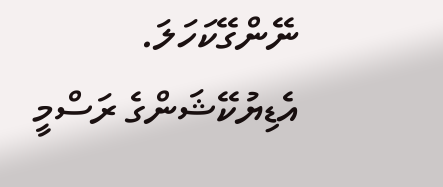ނޭންގޭކަހަލަ. އެޑިޔުކޭޝަންގެ ރަސްމީ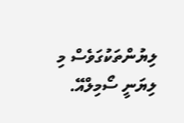ލިޔުންތަކުގަވެސް މި ލިޔަނީ ސޯމިލްއޭ.